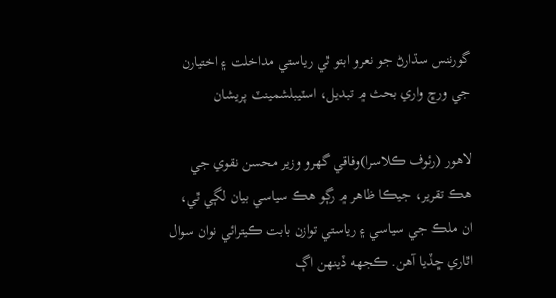گورننس سڌارڻ جو نعرو ابتو ٿي رياستي مداخلت ۽ اختيارن جي ورڇ واري بحث ۾ تبديل، اسٽيبلشمينٽ پريشان

لاهور (رئوف ڪلاسرا)وفاقي گهرو وزير محسن نقوي جي هڪ تقرير، جيڪا ظاهر ۾ رڳو هڪ سياسي بيان لڳي ٿي، ان ملڪ جي سياسي ۽ رياستي توازن بابت ڪيترائي نوان سوال اٿاري ڇڏيا آهن. ڪجهه ڏينهن اڳ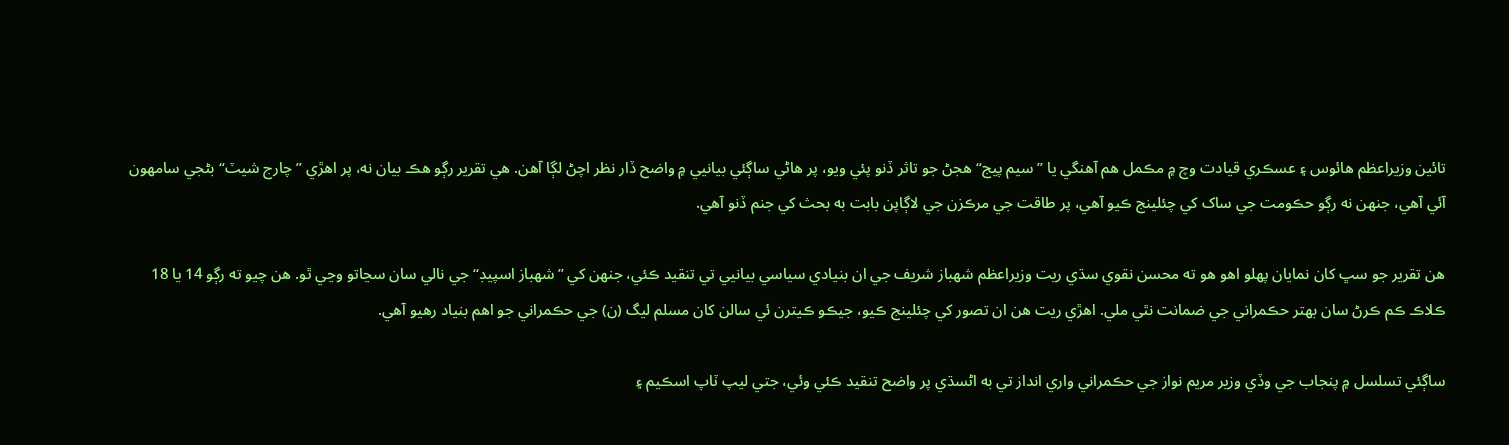تائين وزيراعظم هائوس ۽ عسڪري قيادت وچ ۾ مڪمل هم آهنگي يا ”سيم پيج“ هجڻ جو تاثر ڏنو پئي ويو، پر هاڻي ساڳئي بيانيي ۾ واضح ڏار نظر اچڻ لڳا آهن. هي تقرير رڳو هڪ بيان نه، پر اهڙي ”چارج شيٽ“ بڻجي سامهون آئي آهي، جنهن نه رڳو حڪومت جي ساک کي چئلينج ڪيو آهي، پر طاقت جي مرڪزن جي لاڳاپن بابت به بحث کي جنم ڏنو آهي.

هن تقرير جو سڀ کان نمايان پهلو اهو هو ته محسن نقوي سڌي ريت وزيراعظم شهباز شريف جي ان بنيادي سياسي بيانيي تي تنقيد ڪئي، جنهن کي ”شهباز اسپيڊ“ جي نالي سان سڃاتو وڃي ٿو. هن چيو ته رڳو 14 يا 18 ڪلاڪ ڪم ڪرڻ سان بهتر حڪمراني جي ضمانت نٿي ملي. اهڙي ريت هن ان تصور کي چئلينج ڪيو، جيڪو ڪيترن ئي سالن کان مسلم ليگ (ن) جي حڪمراني جو اهم بنياد رهيو آهي.

ساڳئي تسلسل ۾ پنجاب جي وڏي وزير مريم نواز جي حڪمراني واري انداز تي به اڻسڌي پر واضح تنقيد ڪئي وئي، جتي ليپ ٽاپ اسڪيم ۽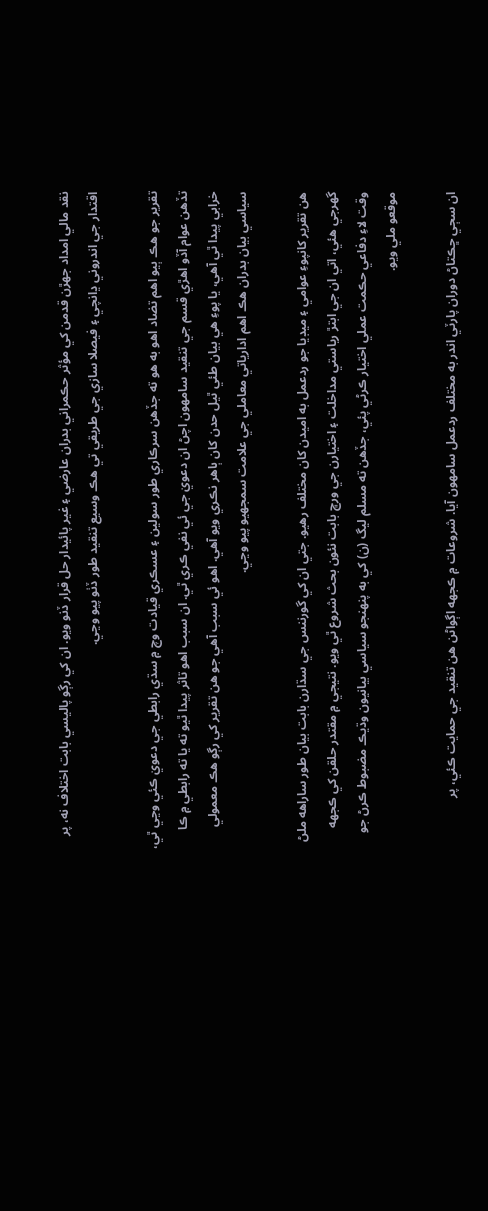نقد مالي امداد جهڙن قدمن کي مؤثر حڪمراني بدران عارضي ۽ غير پائيدار حل قرار ڏنو ويو. ان کي رڳو پاليسي بابت اختلاف نه، پر اقتدار جي اندروني ڍانچي ۽ فيصلا سازي جي طريقي تي هڪ وسيع تنقيد طور ڏٺو پيو وڃي.

تقرير جو هڪ ٻيو اهم تضاد اهو به هو ته جڏهن سرڪاري طور سولين ۽ عسڪري قيادت وچ ۾ سڌي رابطي جي دعويٰ ڪئي وڃي ٿي، تڏهن عوام آڏو اهڙي قسم جي تنقيد سامهون اچڻ ان دعويٰ جي ئي نفي ڪري ٿي. ان سبب اهو تاثر پيدا ٿيو ته يا ته رابطي ۾ ڪا خرابي پيدا ٿي آهي، يا پوءِ هي بيان طئي ٿيل حدن کان ٻاهر نڪري ويو آهي. اهو ئي سبب آهي جو هن تقرير کي رڳو هڪ معمولي سياسي بيان بدران هڪ اهم ادارياتي معاملي جي علامت سمجهيو پيو وڃي.

هن تقرير کانپوءِ عوامي ۽ ميڊيا جو ردعمل به اميدن کان مختلف رهيو. جتي ان کي گورننس جي سڌارن بابت بيان طور ساراهه ملڻ گهرجي هئي، اتي ان جي ابتڙ رياستي مداخلت ۽ اختيارن جي ورڇ بابت نئون بحث شروع ٿي ويو. نتيجي ۾ مقتدر حلقن کي ڪجهه وقت لاءِ دفاعي حڪمت عملي اختيار ڪرڻي پئي، جڏهن ته مسلم ليگ (ن) کي به پنهنجو سياسي بيانيون وڌيڪ مضبوط ڪرڻ جو موقعو ملي ويو.

ان سڄي ڇڪتاڻ دوران پارٽي اندر به مختلف ردعمل سامهون آيا. شروعات ۾ ڪجهه اڳواڻن هن تنقيد جي حمايت ڪئي، پر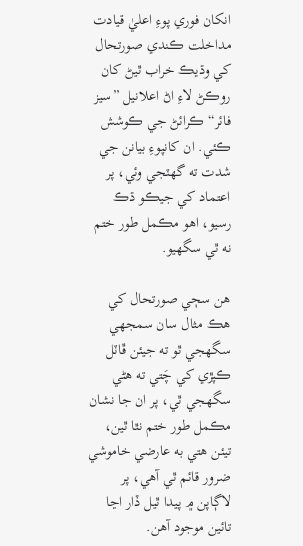انکان فوري پوءِ اعليٰ قيادت مداخلت ڪندي صورتحال کي وڌيڪ خراب ٿيڻ کان روڪڻ لاءِ اڻ اعلانيل ”سيز فائر“ ڪرائڻ جي ڪوشش ڪئي. ان کانپوءِ بيانن جي شدت ته گهٽجي وئي، پر اعتماد کي جيڪو ڌڪ رسيو، اهو مڪمل طور ختم نه ٿي سگهيو.

هن سڄي صورتحال کي هڪ مثال سان سمجهي سگهجي ٿو ته جيئن ڦاٽل ڪپڙي کي چَتي ته هڻي سگهجي ٿي، پر ان جا نشان مڪمل طور ختم نٿا ٿين، تيئن هتي به عارضي خاموشي ضرور قائم ٿي آهي، پر لاڳاپن ۾ پيدا ٿيل ڏار اڃا تائين موجود آهن.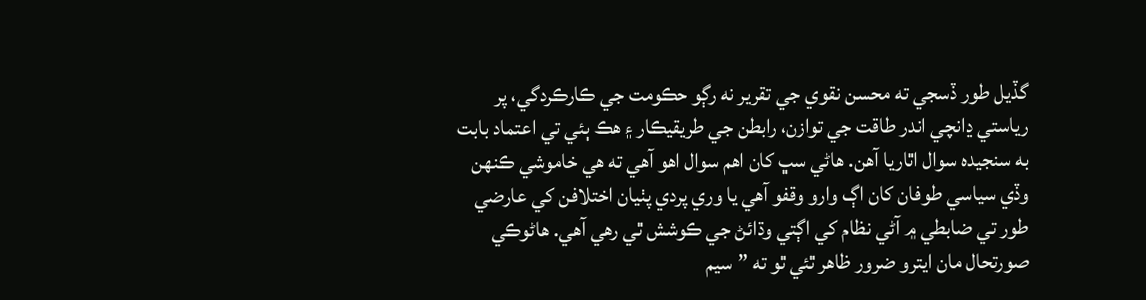گڏيل طور ڏسجي ته محسن نقوي جي تقرير نه رڳو حڪومت جي ڪارڪردگي، پر رياستي ڍانچي اندر طاقت جي توازن، رابطن جي طريقيڪار ۽ هڪ ٻئي تي اعتماد بابت به سنجيده سوال اٿاريا آهن. هاڻي سڀ کان اهم سوال اهو آهي ته هي خاموشي ڪنهن وڏي سياسي طوفان کان اڳ وارو وقفو آهي يا وري پردي پٺيان اختلافن کي عارضي طور تي ضابطي ۾ آڻي نظام کي اڳتي وڌائڻ جي ڪوشش ٿي رهي آهي. هاڻوڪي صورتحال مان ايترو ضرور ظاهر ٿئي ٿو ته ”سيم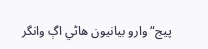پيج“ وارو بيانيون هاڻي اڳ وانگر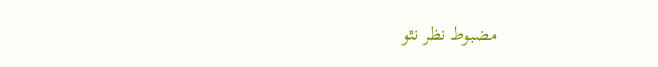مضبوط نظر نٿو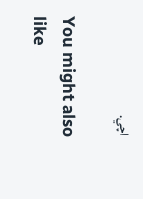اچي.

You might also like